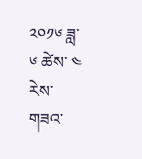༢༠༡༦ ཟླ་ ༦ ཚེས་ ༤ རེས་གཟའ་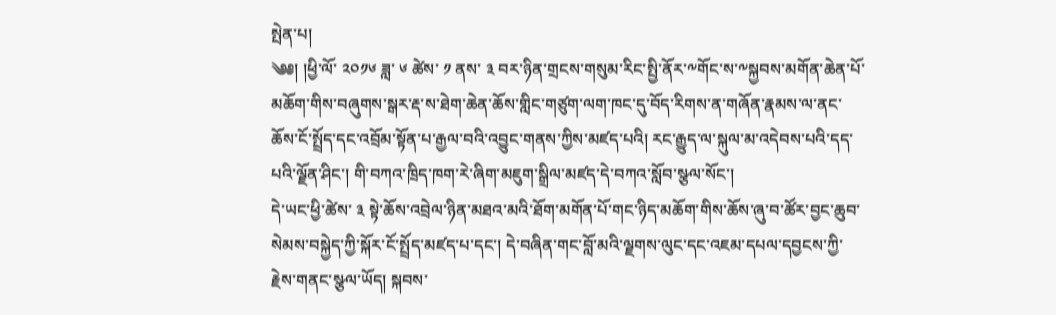སྤེན་པ།
༄༅། །ཕྱི་ལོ་ ༢༠༡༦ ཟླ་ ༦ ཚེས་ ༡ ནས་ ༣ བར་ཉིན་གྲངས་གསུམ་རིང་སྤྱི་ནོར་༸གོང་ས་༸སྐྱབས་མགོན་ཆེན་པོ་མཆོག་གིས་བཞུགས་སྒར་རྡ་ས་ཐེག་ཆེན་ཆོས་གླིང་གཙུག་ལག་ཁང་དུ་བོད་རིགས་ན་གཞོན་རྣམས་ལ་ནང་ཆོས་ངོ་སྤྲོད་དང་འབྲོམ་སྟོན་པ་རྒྱལ་བའི་འབྱུང་གནས་ཀྱིས་མཛད་པའི། རང་རྒྱུད་ལ་སྐུལ་མ་འདེབས་པའི་དད་པའི་ལྗོན་ཤིང་། གི་བཀའ་ཁྲིད་ཁག་རེ་ཞིག་མཇུག་སྒྲིལ་མཛད་དེ་བཀའ་སློབ་སྩལ་སོང་།
དེ་ཡང་ཕྱི་ཚེས་ ༣ སྟེ་ཆོས་འབྲེལ་ཉིན་མཐའ་མའི་ཐོག་མགོན་པོ་གང་ཉིད་མཆོག་གིས་ཆོས་ཞུ་བ་ཚོར་བྱང་ཆུབ་སེམས་བསྐྱེད་ཀྱི་སྐོར་ངོ་སྤྲོད་མཛད་པ་དང་། དེ་བཞིན་གང་བློ་མའི་ལྗགས་ལུང་དང་འཇམ་དཔལ་དབྱངས་ཀྱི་རྗེས་གནང་སྩལ་ཡོད། སྐབས་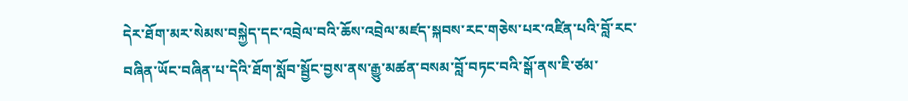དེར་ཐོག་མར་སེམས་བསྐྱེད་དང་འབྲེལ་བའི་ཆོས་འབྲེལ་མཛད་སྐབས་རང་གཅེས་པར་འཛིན་པའི་བློ་རང་བཞིན་ཡོང་བཞིན་པ་དེའི་ཐོག་སློབ་སྦྱོང་བྱས་ནས་རྒྱུ་མཚན་བསམ་བློ་བཏང་བའི་སྒོ་ནས་ཇི་ཙམ་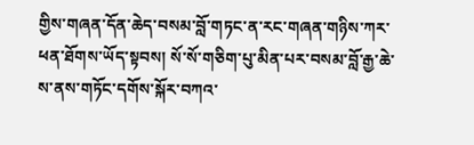གྱིས་གཞན་དོན་ཆེད་བསམ་བློ་གཏང་ན་རང་གཞན་གཉིས་ཀར་ཕན་ཐོགས་ཡོད་སྟབས། སོ་སོ་གཅིག་པུ་མིན་པར་བསམ་བློ་རྒྱ་ཆེ་ས་ནས་གཏོང་དགོས་སྐོར་བཀའ་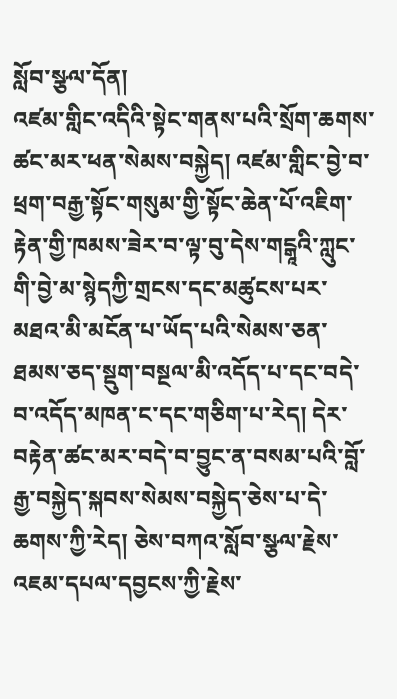སློབ་སྩལ་དོན།
འཛམ་གླིང་འདིའི་སྟེང་གནས་པའི་སྲོག་ཆགས་ཚང་མར་ཕན་སེམས་བསྐྱེད། འཛམ་གླིང་བྱེ་བ་ཕྲག་བརྒྱ་སྟོང་གསུམ་གྱི་སྟོང་ཆེན་པོ་འཇིག་རྟེན་གྱི་ཁམས་ཟེར་བ་ལྟ་བུ་དེས་གངྒཱའི་ཀླུང་གི་བྱེ་མ་སྙེདཀྱི་གྲངས་དང་མཚུངས་པར་མཐའ་མི་མངོན་པ་ཡོད་པའི་སེམས་ཅན་ཐམས་ཅད་སྡུག་བསྔལ་མི་འདོད་པ་དང་བདེ་བ་འདོད་མཁན་ང་དང་གཅིག་པ་རེད། དེར་བརྟེན་ཚང་མར་བདེ་བ་བྱུང་ན་བསམ་པའི་བློ་རྒྱ་བསྐྱེད་སྐབས་སེམས་བསྐྱེད་ཅེས་པ་དེ་ཆགས་ཀྱི་རེད། ཅེས་བཀའ་སློབ་སྩལ་རྗེས་འཇམ་དཔལ་དབྱངས་ཀྱི་རྗེས་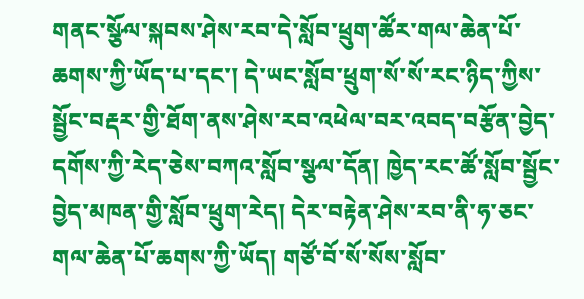གནང་སྩོལ་སྐབས་ཤེས་རབ་དེ་སློབ་ཕྲུག་ཚོར་གལ་ཆེན་པོ་ཆགས་ཀྱི་ཡོད་པ་དང་། དེ་ཡང་སློབ་ཕྲུག་སོ་སོ་རང་ཉིད་ཀྱིས་སྦྱོང་བརྡར་གྱི་ཐོག་ནས་ཤེས་རབ་འཕེལ་བར་འབད་བརྩོན་བྱེད་དགོས་ཀྱི་རེད་ཅེས་བཀའ་སློབ་སྩལ་དོན། ཁྱེད་རང་ཚོ་སློབ་སྦྱོང་བྱེད་མཁན་གྱི་སློབ་ཕྲུག་རེད། དེར་བརྟེན་ཤེས་རབ་ནི་ཧ་ཅང་གལ་ཆེན་པོ་ཆགས་ཀྱི་ཡོད། གཙོ་བོ་སོ་སོས་སློབ་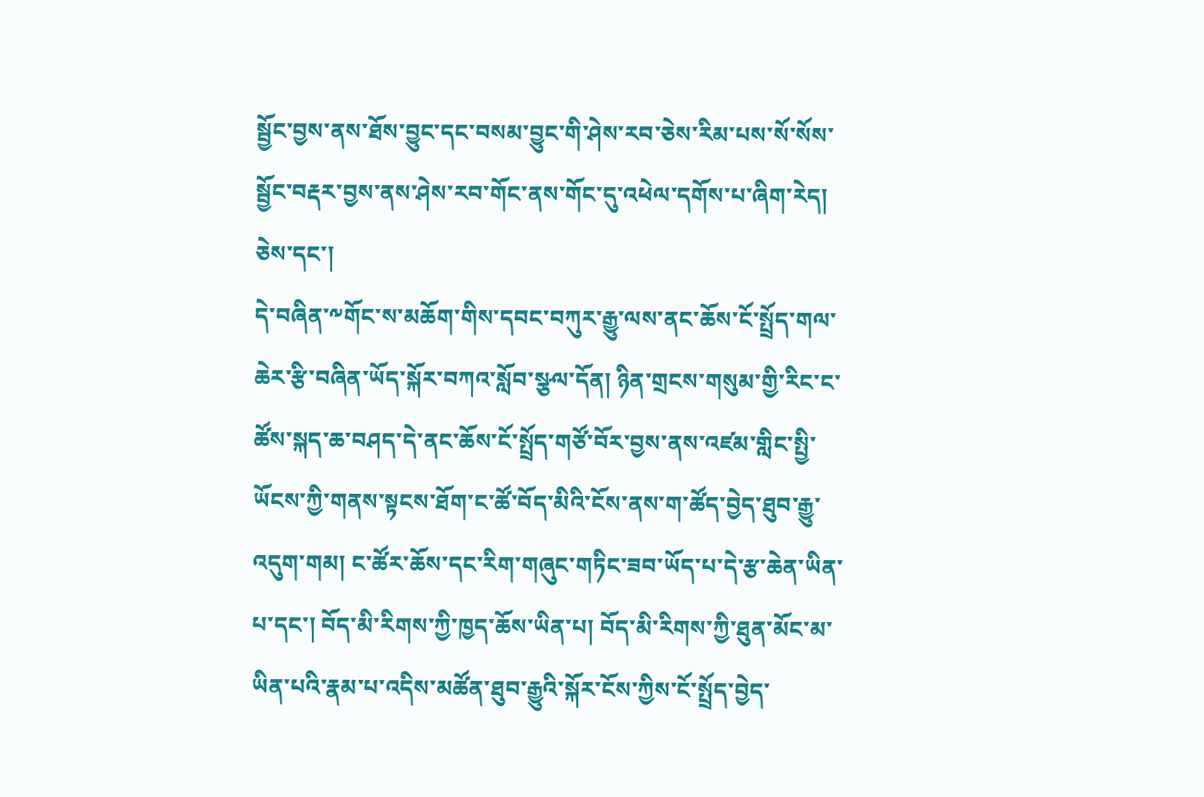སྦྱོང་བྱས་ནས་ཐོས་བྱུང་དང་བསམ་བྱུང་གི་ཤེས་རབ་ཅེས་རིམ་པས་སོ་སོས་སྦྱོང་བརྡར་བྱས་ནས་ཤེས་རབ་གོང་ནས་གོང་དུ་འཕེལ་དགོས་པ་ཞིག་རེད། ཅེས་དང་།
དེ་བཞིན་༸གོང་ས་མཆོག་གིས་དབང་བཀུར་རྒྱུ་ལས་ནང་ཆོས་ངོ་སྤྲོད་གལ་ཆེར་རྩི་བཞིན་ཡོད་སྐོར་བཀའ་སློབ་སྩལ་དོན། ཉིན་གྲངས་གསུམ་གྱི་རིང་ང་ཚོས་སྐད་ཆ་བཤད་དེ་ནང་ཆོས་ངོ་སྤྲོད་གཙོ་བོར་བྱས་ནས་འཛམ་གླིང་སྤྱི་ཡོངས་ཀྱི་གནས་སྟངས་ཐོག་ང་ཚོ་བོད་མིའི་ངོས་ནས་ག་ཚོད་བྱེད་ཐུབ་རྒྱུ་འདུག་གམ། ང་ཚོར་ཆོས་དང་རིག་གཞུང་གཏིང་ཟབ་ཡོད་པ་དེ་རྩ་ཆེན་ཡིན་པ་དང་། བོད་མི་རིགས་ཀྱི་ཁྱད་ཆོས་ཡིན་པ། བོད་མི་རིགས་ཀྱི་ཐུན་མོང་མ་ཡིན་པའི་རྣམ་པ་འདིས་མཚོན་ཐུབ་རྒྱུའི་སྐོར་ངོས་ཀྱིས་ངོ་སྤྲོད་བྱེད་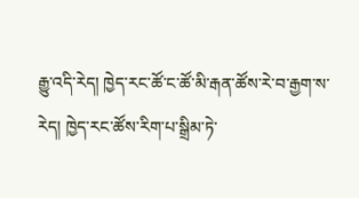རྒྱུ་འདི་རེད། ཁྱེད་རང་ཚོ་ང་ཚོ་མི་རྒན་ཚོས་རེ་བ་རྒྱག་ས་རེད། ཁྱེད་རང་ཚོས་རིག་པ་སྒྲིམ་ཏེ་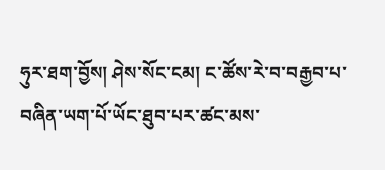ཧུར་ཐག་བྱོས། ཤེས་སོང་ངམ། ང་ཚོས་རེ་བ་བརྒྱབ་པ་བཞིན་ཡག་པོ་ཡོང་ཐུབ་པར་ཚང་མས་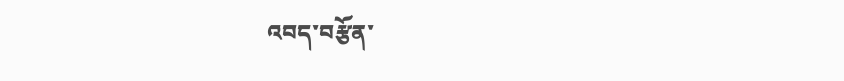འབད་བརྩོན་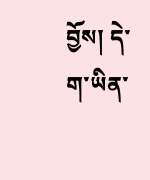བྱོས། དེ་ག་ཡིན་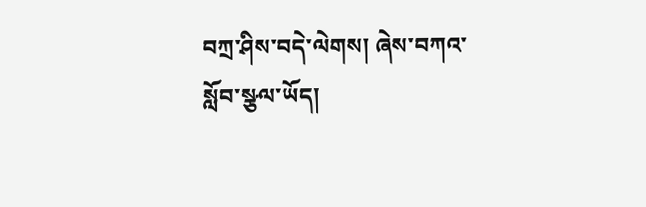བཀྲ་ཤིས་བདེ་ལེགས། ཞེས་བཀའ་སློབ་སྩལ་ཡོད།